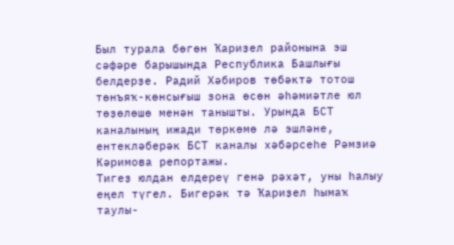Был турала бөгөн Ҡариҙел районына эш сәфәре барышында Республика Башлығы белдерҙе. Радий Хәбиров төбәктә тотош төнъяҡ-көнсығыш зона өсөн әһәмиәтле юл төҙөлөшө менән танышты. Урында БСТ каналының ижади төркөмө лә эшләне, ентекләберәк БСТ каналы хәбәрсеһе Рәмзиә Кәримова репортажы.
Тигеҙ юлдан елдереү генә рәхәт, уны һалыу еңел түгел. Бигерәк тә Ҡариҙел һымаҡ таулы-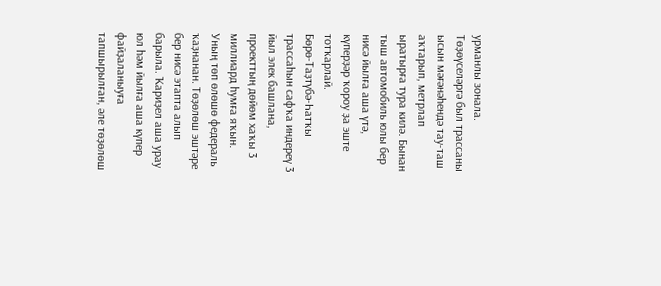урманлы зонала. Төҙөүселәргә был трассаны ысын мәғәнәһендә тау-таш аҡтарып, метрлап ыратырға тура килә. Бынан тыш автомобиль юлы бер нисә йылға аша үтә, күперҙәр ҡороу ҙа эште тотҡарлай.
Бөрө-Таҙтүбә-Һатҡы трассаһын сафҡа индереү 3 йыл элек башлана, проекттың дөйөм хаҡы 3 миллиард һумға яҡын. Уның төп өлөшө федераль ҡаҙнанан. Төҙөлөш эштәре бер нисә этапта алып барыла. Ҡариҙел аша урау юл һәм йылға аша күпер файҙаланыуға тапшырылған, әле төҙөлөш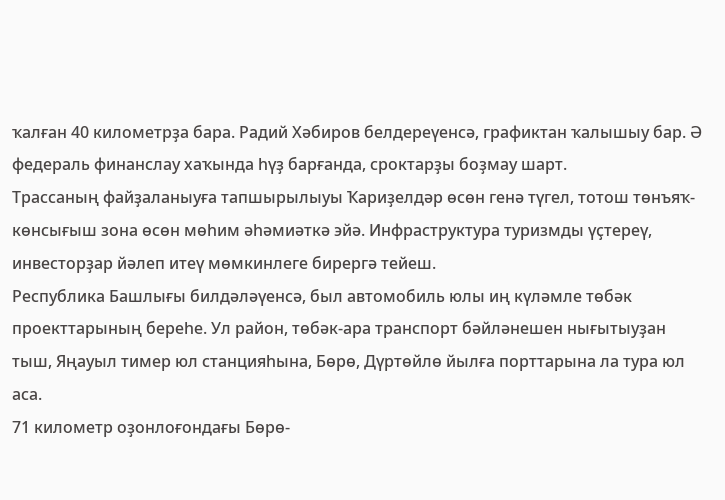ҡалған 40 километрҙа бара. Радий Хәбиров белдереүенсә, графиктан ҡалышыу бар. Ә федераль финанслау хаҡында һүҙ барғанда, сроктарҙы боҙмау шарт.
Трассаның файҙаланыуға тапшырылыуы Ҡариҙелдәр өсөн генә түгел, тотош төнъяҡ-көнсығыш зона өсөн мөһим әһәмиәткә эйә. Инфраструктура туризмды үҫтереү, инвесторҙар йәлеп итеү мөмкинлеге бирергә тейеш.
Республика Башлығы билдәләүенсә, был автомобиль юлы иң күләмле төбәк проекттарының береһе. Ул район, төбәк-ара транспорт бәйләнешен нығытыуҙан тыш, Яңауыл тимер юл станцияһына, Бөрө, Дүртөйлө йылға порттарына ла тура юл аса.
71 километр оҙонлоғондағы Бөрө-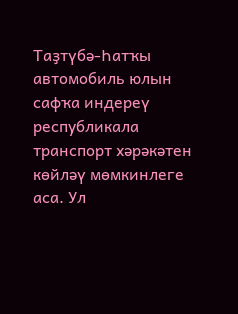Таҙтүбә-Һатҡы автомобиль юлын сафҡа индереү республикала транспорт хәрәкәтен көйләү мөмкинлеге аса. Ул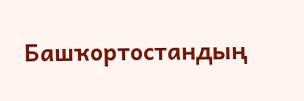Башҡортостандың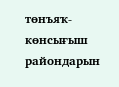төнъяҡ-көнсығыш райондарын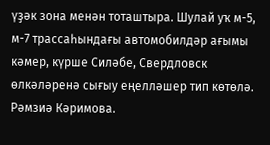үҙәк зона менән тоташтыра. Шулай уҡ м-5, м-7 трассаһындағы автомобилдәр ағымы кәмер, күрше Силәбе, Свердловск өлкәләренә сығыу еңелләшер тип көтөлә.
Рәмзиә Кәримова.